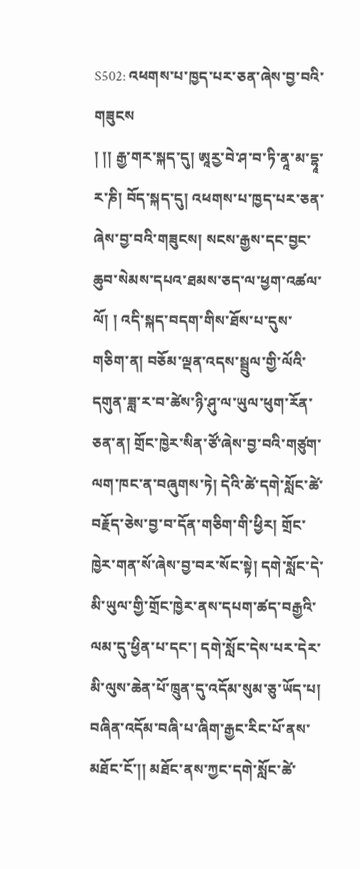S502: འཕགས་པ་ཁྱད་པར་ཅན་ཞེས་བྱ་བའི་གཟུངས
། །། རྒྱ་གར་སྐད་དུ། ཨཱརྱ་བེ་ཤ་བ་ཏི་ནཱ་མ་དྷཱ་ར་ཎི། བོད་སྐད་དུ། འཕགས་པ་ཁྱད་པར་ཅན་ཞེས་བྱ་བའི་གཟུངས། སངས་རྒྱས་དང་བྱང་ཆུབ་སེམས་དཔའ་ཐམས་ཅད་ལ་ཕྱག་འཚལ་ལོ། ། འདི་སྐད་བདག་གིས་ཐོས་པ་དུས་གཅིག་ན། བཅོམ་ལྡན་འདས་སྦྲུལ་གྱི་ལོའི་དགུན་ཟླ་ར་བ་ཚེས་ཉི་ཤུ་ལ་ཡུལ་ཕུག་རོན་ཅན་ན། གྲོང་ཁྱེར་སིན་ཙོ་ཞེས་བྱ་བའི་གཙུག་ལག་ཁང་ན་བཞུགས་ཏེ། དེའི་ཚེ་དགེ་སློང་ཚེ་བརྗོད་ཅེས་བྱ་བ་དོན་གཅིག་གི་ཕྱིར། གྲོང་ཁྱེར་གན་སོ་ཞེས་བྱ་བར་སོང་སྟེ། དགེ་སློང་དེ་མི་ཡུལ་གྱི་གྲོང་ཁྱེར་ནས་དཔག་ཚད་བརྒྱའི་ལམ་དུ་ཕྱིན་པ་དང་། དགེ་སློང་དེས་པར་དེར་མི་ལུས་ཆེན་པོ་ཁྲུན་དུ་འདོམ་སུམ་ཅུ་ཡོད་པ། བཞིན་འདོམ་བཞི་པ་ཞིག་རྒྱང་རིང་པོ་ནས་མཐོང་ངོ་།། མཐོང་ནས་ཀྱང་དགེ་སློང་ཚེ་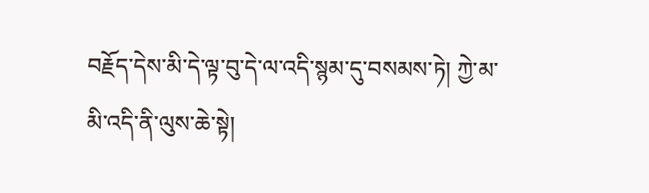བརྗོད་དེས་མི་དེ་ལྟ་བུ་དེ་ལ་འདི་སྙམ་དུ་བསམས་ཏེ། ཀྱེ་མ་མི་འདི་ནི་ལུས་ཆེ་སྟེ།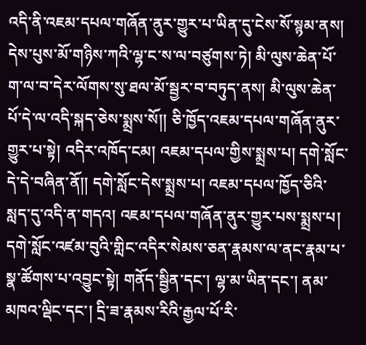འདི་ནི་འཇམ་དཔལ་གཞོན་ནུར་གྱུར་པ་ཡིན་དུ་ངེས་སོ་སྙམ་ནས། དེས་པུས་མོ་གཉིས་ཀའི་ལྷ་ང་ས་ལ་བཙུགས་ཏེ། མི་ལུས་ཆེན་པོ་ག་ལ་བ་དེར་ལོགས་སུ་ཐལ་མོ་སྦྱར་བ་བཏུད་ནས། མི་ལུས་ཆེན་པོ་དེ་ལ་འདི་སྐད་ཅེས་སྨྲས་སོ།། ཅི་ཁྱོད་འཇམ་དཔལ་གཞོན་ནུར་གྱུར་པ་སྟེ། འདིར་འཁོད་ངམ། འཇམ་དཔལ་གྱིས་སྨྲས་པ། དགེ་སློང་དེ་དེ་བཞིན་ནོ།། དགེ་སློང་དེས་སྨྲས་པ། འཇམ་དཔལ་ཁྱོད་ཅིའི་སླད་དུ་འདི་ན་གདའ། འཇམ་དཔལ་གཞོན་ནུར་གྱུར་པས་སྨྲས་པ། དགེ་སློང་འཛམ་བུའི་གླིང་འདིར་སེམས་ཅན་རྣམས་ལ་ནང་རྣམ་པ་སྣ་ཚོགས་པ་འབྱུང་སྟེ། གནོད་སྦྱིན་དང་། ལྷ་མ་ཡིན་དང་། ནམ་མཁའ་ལྡིང་དང་། དྲི་ཟ་རྣམས་རིའི་རྒྱལ་པོ་རི་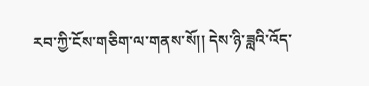རབ་ཀྱི་ངོས་གཅིག་ལ་གནས་སོ།། དེས་ཉི་ཟླའི་འོད་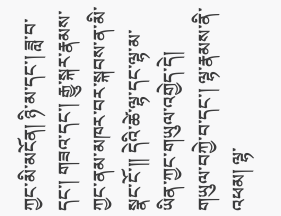ཀྱང་མི་མངོན། ཉི་མ་དང་། ཟླ་བ་དང་། གཟའ་དང་། རྒྱུ་སྐར་རྣམས་ཀྱང་ནམ་མཁར་བར་སྐབས་ན་མི་སྣང་ངོ་།། དེའི་ཚེ་ལྷ་དང་ལྷ་མ་ཡིན་ཀྱང་གཡུལ་འགྱེད་དེ། གཡུལ་བཀྱེ་བ་དང་། ལྷ་རྣམས་ནི་འཕམ། ལྷ་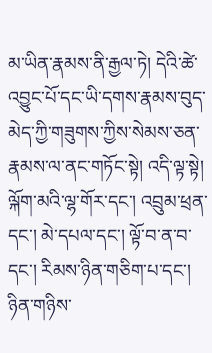མ་ཡིན་རྣམས་ནི་རྒྱལ་ཏེ། དེའི་ཚེ་འབྱུང་པོ་དང་ཡི་དགས་རྣམས་བུད་མེད་ཀྱི་གཟུགས་ཀྱིས་སེམས་ཅན་རྣམས་ལ་ནང་གཏོང་སྟེ། འདི་ལྟ་སྟེ། ལྐོག་མའི་ལྷ་གོར་དང་། འབྲུམ་ཕྲན་དང་། མེ་དཔལ་དང་། ལྟོ་བ་ན་བ་དང་། རིམས་ཉིན་གཅིག་པ་དང་། ཉིན་གཉིས་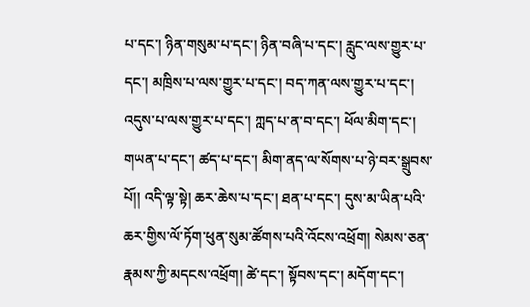པ་དང་། ཉིན་གསུམ་པ་དང་། ཉིན་བཞི་པ་དང་། རླུང་ལས་གྱུར་པ་དང་། མཁྲིས་པ་ལས་གྱུར་པ་དང་། བད་ཀན་ལས་གྱུར་པ་དང་། འདུས་པ་ལས་གྱུར་པ་དང་། ཀླད་པ་ན་བ་དང་། ཕོལ་མིག་དང་། གཡན་པ་དང་། ཚད་པ་དང་། མིག་ནད་ལ་སོགས་པ་ཉེ་བར་སྒྲུབས་པོ།། འདི་ལྟ་སྟེ། ཆར་ཆེས་པ་དང་། ཐན་པ་དང་། དུས་མ་ཡིན་པའི་ཆར་གྱིས་ལོ་ཏོག་ཕུན་སུམ་ཚོགས་པའི་འོངས་འཕྲོག། སེམས་ཅན་རྣམས་ཀྱི་མདངས་འཕྲོག། ཚེ་དང་། སྟོབས་དང་། མདོག་དང་།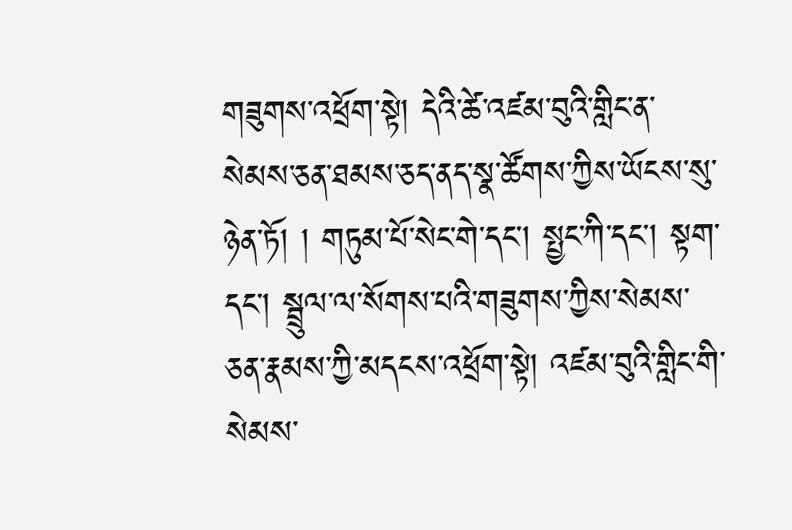གཟུགས་འཕྲོག་སྟེ། དེའི་ཚེ་འཛམ་བུའི་གླིང་ན་སེམས་ཅན་ཐམས་ཅད་ནད་སྣ་ཚོགས་ཀྱིས་ཡོངས་སུ་ཉེན་ཏོ། ། གཏུམ་པོ་སེང་གེ་དང་། སྤྱང་ཀི་དང་། སྟག་དང་། སྦྲུལ་ལ་སོགས་པའི་གཟུགས་ཀྱིས་སེམས་ཅན་རྣམས་ཀྱི་མདངས་འཕྲོག་སྟེ། འཛམ་བུའི་གླིང་གི་སེམས་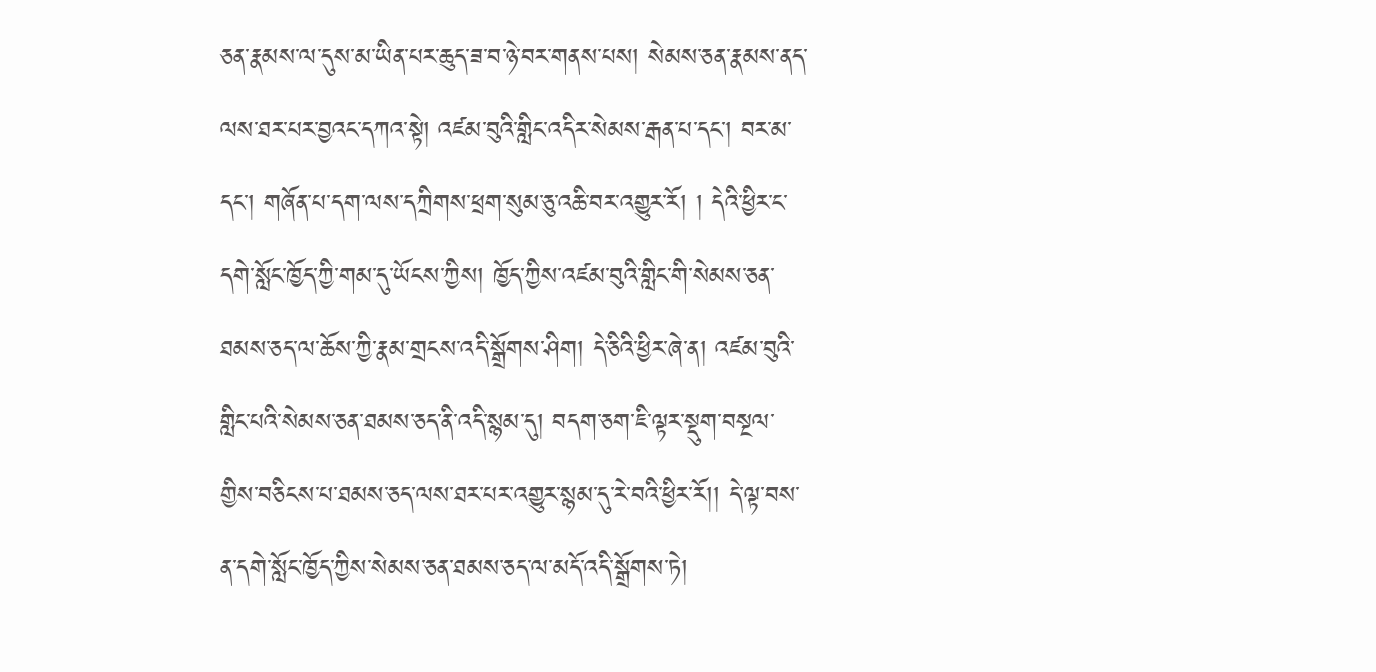ཅན་རྣམས་ལ་དུས་མ་ཡིན་པར་ཆུད་ཟ་བ་ཉེ་བར་གནས་པས། སེམས་ཅན་རྣམས་ནད་ལས་ཐར་པར་བྱའང་དཀའ་སྟེ། འཛམ་བུའི་གླིང་འདིར་སེམས་རྒན་པ་དང་། བར་མ་དང་། གཞོན་པ་དག་ལས་དཀྲིགས་ཕྲག་སུམ་ཅུ་འཆི་བར་འགྱུར་རོ། ། དེའི་ཕྱིར་ང་དགེ་སློང་ཁྱོད་ཀྱི་གམ་དུ་ཡོངས་ཀྱིས། ཁྱོད་ཀྱིས་འཛམ་བུའི་གླིང་གི་སེམས་ཅན་ཐམས་ཅད་ལ་ཆོས་ཀྱི་རྣམ་གྲངས་འདི་སྒྲོགས་ཤིག། དེ་ཅིའི་ཕྱིར་ཞེ་ན། འཛམ་བུའི་གླིང་པའི་སེམས་ཅན་ཐམས་ཅད་ནི་འདི་སྙམ་དུ། བདག་ཅག་ཇི་ལྟར་སྡུག་བསྔལ་གྱིས་བཅིངས་པ་ཐམས་ཅད་ལས་ཐར་པར་འགྱུར་སྙམ་དུ་རེ་བའི་ཕྱིར་རོ།། དེ་ལྟ་བས་ན་དགེ་སློང་ཁྱོད་ཀྱིས་སེམས་ཅན་ཐམས་ཅད་ལ་མདོ་འདི་སྒྲོགས་ཏེ།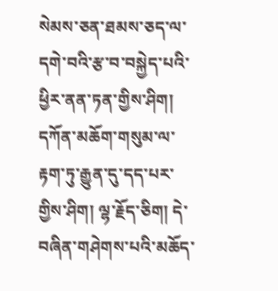སེམས་ཅན་ཐམས་ཅད་ལ་དགེ་བའི་རྩ་བ་བསྐྱེད་པའི་ཕྱིར་ནན་ཏན་གྱིས་ཤིག། དཀོན་མཆོག་གསུམ་ལ་རྟག་ཏུ་རྒྱུན་དུ་དད་པར་གྱིས་ཤིག། ལྷ་རྗོད་ཅིག། དེ་བཞིན་གཤེགས་པའི་མཆོད་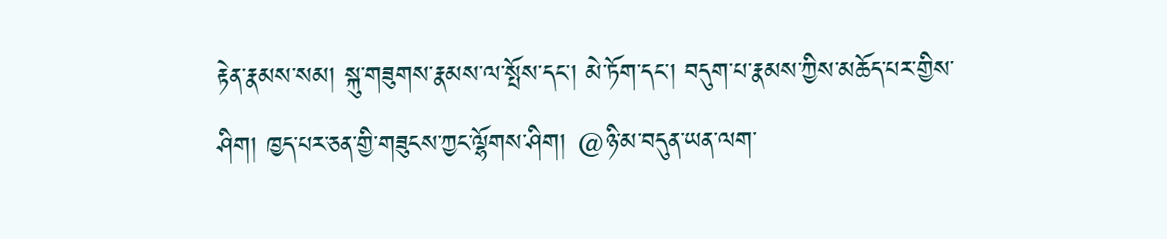རྟེན་རྣམས་སམ། སྐུ་གཟུགས་རྣམས་ལ་སྤོས་དང་། མེ་ཏོག་དང་། བདུག་པ་རྣམས་ཀྱིས་མཆོད་པར་གྱིས་ཤིག། ཁྱད་པར་ཅན་གྱི་གཟུངས་ཀྱང་ལྷོགས་ཤིག། @ཉི་མ་བདུན་ཡན་ལག་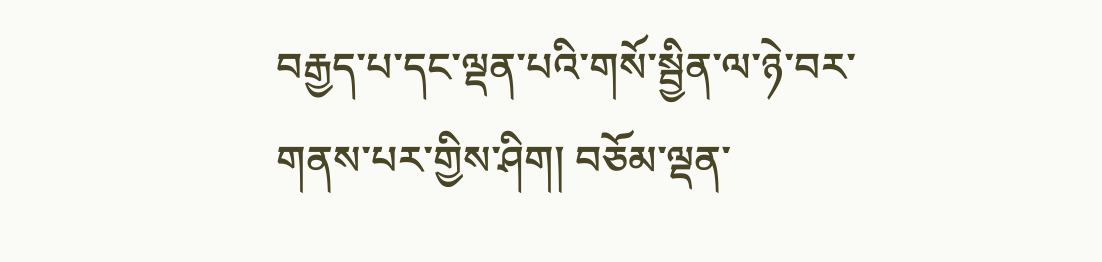བརྒྱད་པ་དང་ལྡན་པའི་གསོ་སྦྱིན་ལ་ཉེ་བར་གནས་པར་གྱིས་ཤིག། བཅོམ་ལྡན་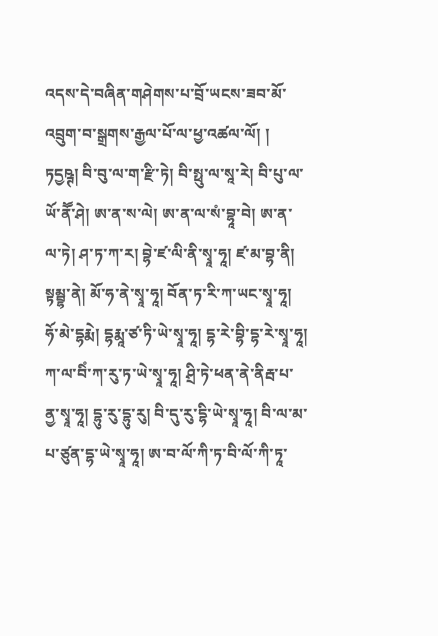འདས་དེ་བཞིན་གཤེགས་པ་བྲོ་ཡངས་ཟབ་མོ་འབྲུག་བ་སྒྲགས་རྒྱལ་པོ་ལ་ཕྱ་འཚལ་ལོ། ། ཏདྱཥྚ། བི་བུ་ལ་ག་རྫི་ཏེ། བི་སྥུ་ལ་སཱ་རེ། བི་པུ་ལ་ཡོ་ནཽ་ཤེ། ཨ་ན་ས་ལེ། ཨ་ན་ལ་སཾ་བྷཱ་བེ། ཨ་ན་ལ་ཏེ། ཤ་ཏ་ཀ་ར། བྷེ་ཛ་ལི་ནི་སྭཱ་ཧཱ། ཛ་མ་བྷ་ནི། སྟམྦྷ་ནེ། མོ་ཧ་ནེ་སྭཱ་ཧཱ། བོན་ཏ་རི་ཀ་ཡང་སྭཱ་ཧཱ། ཧོ་མེ་དྷརྨེ། དྷརྨཱ་ཙ་ཏི་ཡེ་སྭཱ་ཧཱ། དྷ་རེ་བྷི་དྷ་རེ་སྭཱ་ཧཱ། ཀ་ལ་བིཾ་ཀ་རུ་ཏ་ཡེ་སྭཱ་ཧཱ། ཤྲི་ཏེ་ཕན་ནེ་ནིརྦ་པ་ནྱ་སྭཱ་ཧཱ། དྷུ་རུ་དྷུ་རུ། བི་དུ་རུ་དྷི་ཡེ་སྭཱ་ཧཱ། བི་ལ་མ་པ་ཙུན་དྷ་ཡེ་སྭཱ་ཧཱ། ཨ་བ་ལོ་ཀི་ཏ་བི་ལོ་ཀི་ཏཱ་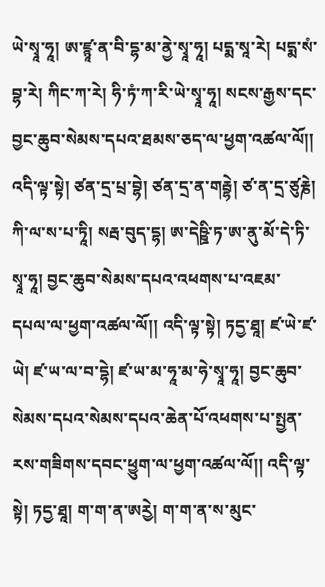ཡེ་སྭཱ་ཧཱ། ཨ་ཛྙཱ་ན་བི་དྷ་མ་ནྱེ་སྭཱ་ཧཱ། པདྨ་སཱ་རེ། པདྨ་སཾ་བྷ་རེ། ཀིང་ཀ་རེ། ཧི་ཏཾ་ཀ་རི་ཡེ་སྭཱ་ཧཱ། སངས་རྒྱས་དང་བྱང་ཆུབ་སེམས་དཔའ་ཐམས་ཅད་ལ་ཕྱག་འཚལ་ལོ།། འདི་ལྟ་སྟེ། ཙན་དྲ་པྲ་བྷེ། ཙན་དྲ་ན་གརྦྷེ། ཙ་ན་དྲ་ཙུརྞེ། ཀི་ལ་ས་པ་ཏཱི། སརྦ་བུད་དྷ། ཨ་དེཥྛི་ཏ་ཨ་ནུ་མོ་དེ་ཏི་སྭཱ་ཧཱ། བྱང་ཆུབ་སེམས་དཔའ་འཕགས་པ་འཇམ་དཔལ་ལ་ཕྱག་འཚལ་ལོ།། འདི་ལྟ་སྟེ། ཏདྱ་ཐཱ། ཛ་ཡེ་ཛ་ཡེ། ཛ་ཡ་ལ་བ་དྷེ། ཛ་ཡ་མ་ཧཱ་མ་ཧེ་སྭཱ་ཧཱ། བྱང་ཆུབ་སེམས་དཔའ་སེམས་དཔའ་ཆེན་པོ་འཕགས་པ་སྤྱན་རས་གཟིགས་དབང་ཕྱུག་ལ་ཕྱག་འཚལ་ལོ།། འདི་ལྟ་སྟེ། ཏདྱ་ཐཱ། ག་ག་ན་ཨརྱེ། ག་ག་ན་ས་མུང་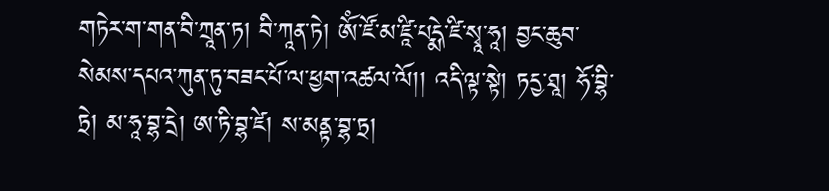གཏེར་ག་གན་བི་ཀྲཱན་ཏ། བི་ཀཱན་ཏེ། ཨོཾ་ཛོ་མ་ཛཱི་པདྨེ་ཛི་སྭཱ་ཧཱ། བྱང་ཆུབ་སེམས་དཔའ་ཀུན་ཏུ་བཟང་པོ་ལ་ཕྱག་འཚལ་ལོ།། འདི་ལྟ་སྟེ། ཏདྱ་ཐཱ། ཧོ་བྷི་ཏྲེ། མ་ཧཱ་བྷ་དྲེ། ཨ་ཏི་བྷ་ཛེ། ས་མནྟ་བྷ་ཏྲ།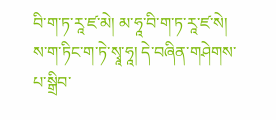བི་ག་ཏ་རཱ་ཛ་མེ། མ་ཧཱ་བི་ག་ཏ་རཱ་ཛ་སེ། ས་ག་ཏིང་ག་ཏེ་སྭཱ་ཧཱ། དེ་བཞིན་གཤེགས་པ་སྒྲིབ་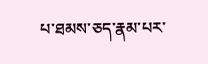པ་ཐམས་ཅད་རྣམ་པར་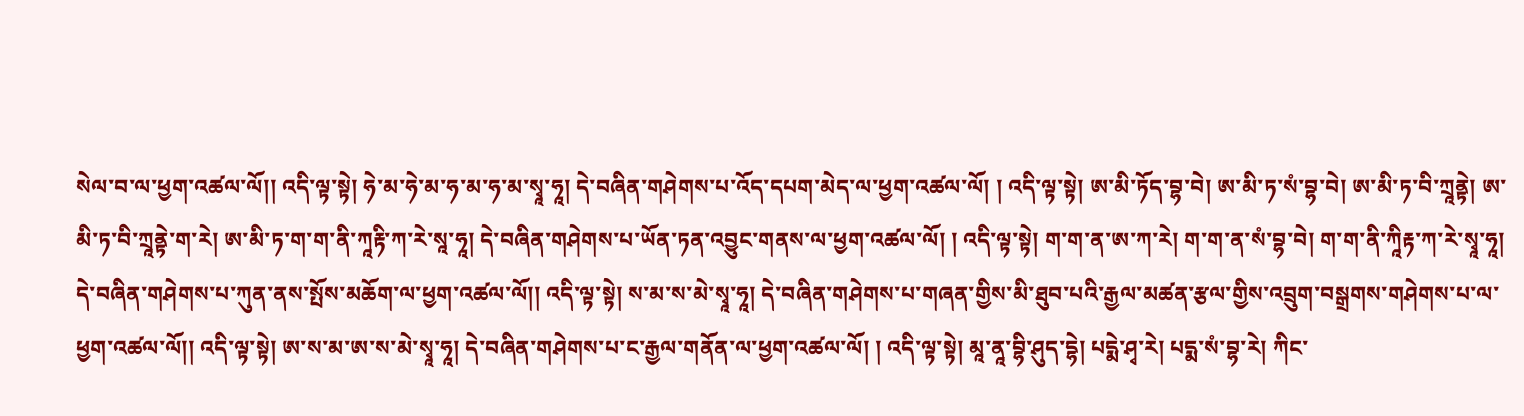སེལ་བ་ལ་ཕྱག་འཚལ་ལོ།། འདི་ལྟ་སྟེ། ཧེ་མ་ཧེ་མ་ཧ་མ་ཧ་མ་སྭཱ་ཧཱ། དེ་བཞིན་གཤེགས་པ་འོད་དཔག་མེད་ལ་ཕྱག་འཚལ་ལོ། ། འདི་ལྟ་སྟེ། ཨ་མི་ཏོད་བྷ་བེ། ཨ་མི་ཏ་སཾ་བྷ་བེ། ཨ་མི་ཏ་བི་ཀྲཱནྟེ། ཨ་མི་ཏ་བི་ཀྲཱནྟེ་ག་རེ། ཨ་མི་ཏ་ག་ག་ནི་ཀཱརྟི་ཀ་རེ་སཱ་ཧཱ། དེ་བཞིན་གཤེགས་པ་ཡོན་ཏན་འབྱུང་གནས་ལ་ཕྱག་འཚལ་ལོ། ། འདི་ལྟ་སྟེ། ག་ག་ན་ཨ་ཀ་རེ། ག་ག་ན་སཾ་བྷ་བེ། ག་ག་ནི་ཀཱིརྟ་ཀ་རེ་སྭཱ་ཧཱ། དེ་བཞིན་གཤེགས་པ་ཀུན་ནས་སྤོས་མཆོག་ལ་ཕྱག་འཚལ་ལོ།། འདི་ལྟ་སྟེ། ས་མ་ས་མེ་སྭཱ་ཧཱ། དེ་བཞིན་གཤེགས་པ་གཞན་གྱིས་མི་ཐུབ་པའི་རྒྱལ་མཚན་རྩལ་གྱིས་འབྲུག་བསྒྲགས་གཤེགས་པ་ལ་ཕྱག་འཚལ་ལོ།། འདི་ལྟ་སྟེ། ཨ་ས་མ་ཨ་ས་མེ་སྭཱ་ཧཱ། དེ་བཞིན་གཤེགས་པ་ང་རྒྱལ་གནོན་ལ་ཕྱག་འཚལ་ལོ། ། འདི་ལྟ་སྟེ། མཱ་ནཱ་བྷི་ཤུད་དྷེ། པདྨེ་ཤྭ་རེ། པདྨ་སཾ་བྷ་རེ། ཀིང་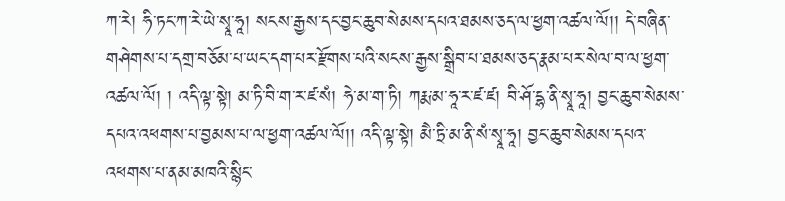ཀ་རེ། ཧི་ཏང་ཀ་རེ་ཡེ་སྭཱ་ཧཱ། སངས་རྒྱས་དང་བྱང་ཆུབ་སེམས་དཔའ་ཐམས་ཅད་ལ་ཕྱག་འཚལ་ལོ།། དེ་བཞིན་གཤེགས་པ་དགྲ་བཅོམ་པ་ཡང་དག་པར་རྫོགས་པའི་སངས་རྒྱས་སྒྲིབ་པ་ཐམས་ཅད་རྣམ་པར་སེལ་བ་ལ་ཕྱག་འཚལ་ལོ། ། འདི་ལྟ་སྟེ། མ་ཏི་བི་ག་ར་ཛ་སཾ། ཧེ་མ་ག་ཏི། ཀརྨ་མ་ཧཱ་ར་ཛ་ཛ། བི་ཤོ་དྷ་ནི་སྭཱ་ཧཱ། བྱང་ཆུབ་སེམས་དཔའ་འཕགས་པ་བྱམས་པ་ལ་ཕྱག་འཚལ་ལོ།། འདི་ལྟ་སྟེ། མཻ་ཏྲི་མ་ནི་སཾ་སྭཱ་ཧཱ། བྱང་ཆུབ་སེམས་དཔའ་འཕགས་པ་ནམ་མཁའི་སྙིང་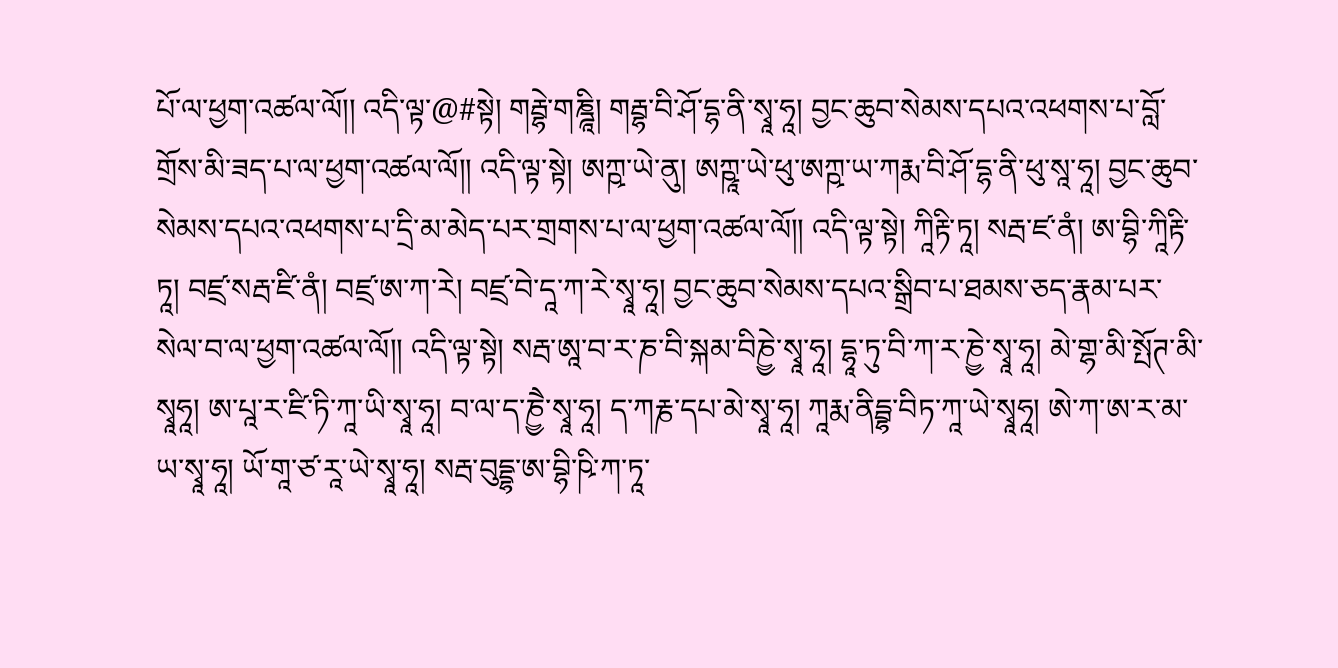པོ་ལ་ཕྱག་འཚལ་ལོ།། འདི་ལྟ་@#སྟེ། གརྦྷེ་གཎྜཱི། གརྦྷ་བི་ཤོ་དྷ་ནི་སྭཱ་ཧཱ། བྱང་ཆུབ་སེམས་དཔའ་འཕགས་པ་བློ་གྲོས་མི་ཟད་པ་ལ་ཕྱག་འཚལ་ལོ།། འདི་ལྟ་སྟེ། ཨཀྵ་ཡེ་ནུ། ཨཀྵཱ་ཡེ་ཕུ་ཨཀྵ་ཡ་ཀརྨ་བི་ཤོ་དྷ་ནི་ཕུ་སཱ་ཧཱ། བྱང་ཆུབ་སེམས་དཔའ་འཕགས་པ་དྲི་མ་མེད་པར་གྲགས་པ་ལ་ཕྱག་འཚལ་ལོ།། འདི་ལྟ་སྟེ། ཀཱིརྟི་ཏཱ། སརྦ་ཛ་ནཾ། ཨ་བྷི་ཀཱིརྟི་ཏཱ། བཛྲ་སརྦ་ཛི་ནཾ། བཛྲ་ཨ་ཀ་རེ། བཛྲ་བེ་དཱ་ཀ་རེ་སྭཱ་ཧཱ། བྱང་ཆུབ་སེམས་དཔའ་སྒྲིབ་པ་ཐམས་ཅད་རྣམ་པར་སེལ་བ་ལ་ཕྱག་འཚལ་ལོ།། འདི་ལྟ་སྟེ། སརྦ་ཨཱ་བ་ར་ཎ་བི་སྐམ་བིཎྱེ་སྭཱ་ཧཱ། དྷཱ་ཏུ་བི་ཀ་ར་ཎྱེ་སྭཱ་ཧཱ། མེ་གྷ་མི་སྤོཊ་མི་སྭཱཧཱ། ཨ་པཱ་ར་ཛི་ཏི་ཀཱ་ཡི་སྭཱ་ཧཱ། བ་ལ་ད་ཎྱཻ་སྭཱ་ཧཱ། ད་ཀརྞ་དཔ་མེ་སྭཱ་ཧཱ། ཀཱརྨ་ནིདྦྷ་བིཏ་ཀཱ་ཡེ་སྭཱཧཱ། ཨེ་ཀ་ཨ་ར་མ་ཡ་སྭཱ་ཧཱ། ཡོ་གཱ་ཙ་རཱ་ཡེ་སྭཱ་ཧཱ། སརྦ་བུདྡྷ་ཨ་བྷི་ཥི་ཀ་ཏཱ་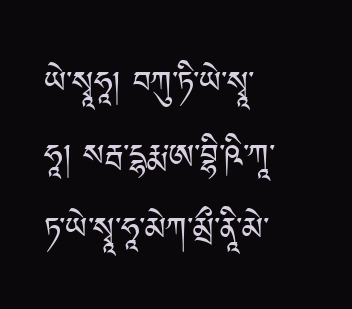ཡེ་སྭཱཧཱ། བཀུ་ཏི་ཡེ་སྭཱ་ཧཱ། སརྦ་དྷརྨ་ཨ་བྷི་ཥི་ཀཱ་ཏ་ཡེ་སྭཱ་ཧཱ་མེཀ་མྲྀ་ནཱི་མེ་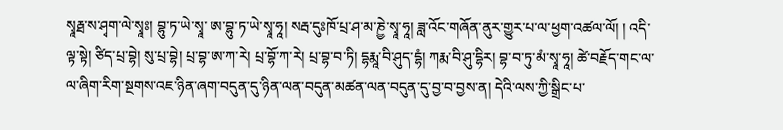སྭཱརྠ་ས་ཤྭག་ལེ་སྭཱཿ། བྷུ་ཏ་ཡེ་སྭཱ་ ཨ་བྷུ་ཏ་ཡེ་སྭཱ་ཧཱ། སརྦ་དུཿཁོ་པྲ་ཤ་མ་ཎྱེ་སྭཱ་ཧཱ། ཟླ་འོང་གཞོན་ནུར་གྱུར་པ་ལ་ཕྱག་འཚལ་ལོ། ། འདི་ལྟ་སྟེ། ཙིད་པྲ་བྷེ། སུ་པྲ་བྷེ། པྲ་བྷ་ཨ་ཀ་རེ། པྲ་བྷོ་ཀ་རེ། པྲ་བྷ་བ་ཏི། དྷརྨཱ་བི་ཤུད་དྷཾ། ཀརྨ་བི་ཤུ་དྷིར། བྷ་བ་ཏུ་མཾ་སྭཱ་ཧཱ། ཚེ་བརྗོད་གང་ལ་ལ་ཞིག་རིག་སྔགས་འཇ་ཉིན་ཞག་བདུན་དུ་ཉིན་ལན་བདུན་མཚན་ལན་བདུན་དུ་བྱ་བ་བྱས་ན། དེའི་ལས་ཀྱི་སྒྲིང་པ་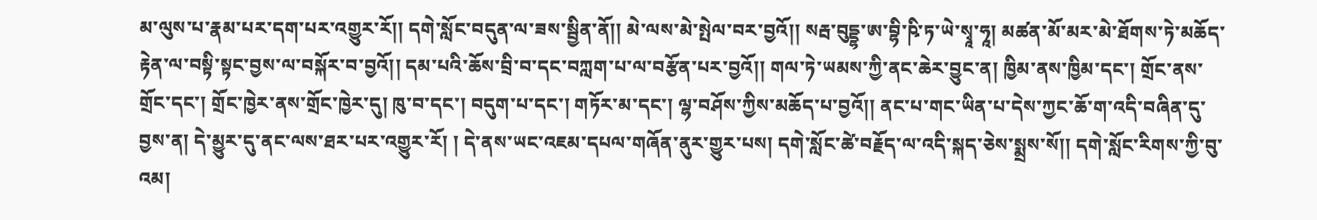མ་ལུས་པ་རྣམ་པར་དག་པར་འགྱུར་རོ།། དགེ་སློང་བདུན་ལ་ཟས་སྦྱིན་ནོ།། མེ་ལས་མེ་སྤེལ་བར་བྱའོ།། སརྦ་བུདྡྷ་ཨ་བྷི་ཥི་ཏ་ཡེ་སྭཱ་ཧཱ། མཚན་མོ་མར་མེ་ཐོགས་ཏེ་མཆོད་རྟེན་ལ་བསྟི་སྟང་བྱས་ལ་བསྐོར་བ་བྱའོ།། དམ་པའི་ཆོས་བྲི་བ་དང་བཀླག་པ་ལ་བརྩོན་པར་བྱའོ།། གལ་ཏེ་ཡམས་ཀྱི་ནང་ཆེར་བྱུང་ན། ཁྱིམ་ནས་ཁྱིམ་དང་། གྲོང་ནས་གྲོང་དང་། གྲོང་ཁྱེར་ནས་གྲོང་ཁྱེར་དུ། ཁུ་བ་དང་། བདུག་པ་དང་། གཏོར་མ་དང་། ལྷ་བཤོས་ཀྱིས་མཆོད་པ་བྱའོ།། ནང་པ་གང་ཡིན་པ་དེས་ཀྱང་ཆོ་ག་འདི་བཞིན་དུ་བྱས་ན། དེ་མྱུར་དུ་ནང་ལས་ཐར་པར་འགྱུར་རོ། ། དེ་ནས་ཡང་འཇམ་དཔལ་གཞོན་ནུར་གྱུར་པས། དགེ་སློང་ཚེ་བརྗོད་ལ་འདི་སྐད་ཅེས་སྨྲས་སོ།། དགེ་སློང་རིགས་ཀྱི་བུ་འམ།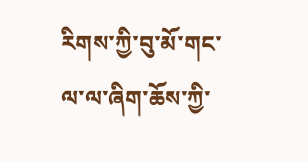རིགས་ཀྱི་བུ་མོ་གང་ལ་ལ་ཞིག་ཆོས་ཀྱི་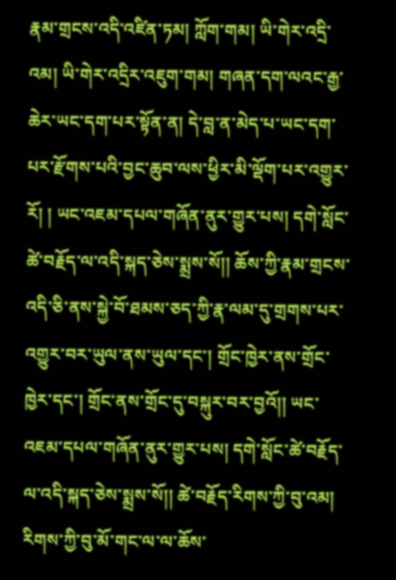རྣམ་གྲངས་འདི་འཛིན་ཏམ། ཀློག་གམ། ཡི་གེར་འདྲི་འམ། ཡི་གེར་འདྲིར་འཇུག་གམ། གཞན་དག་ལའང་རྒྱ་ཆེར་ཡང་དག་པར་སྟོན་ན། དེ་བླ་ན་མེད་པ་ཡང་དག་པར་རྫོགས་པའི་བྱང་ཆུབ་ལས་ཕྱིར་མི་ལྡོག་པར་འགྱུར་རོ། ། ཡང་འཇམ་དཔལ་གཞོན་ནུར་གྱུར་པས། དགེ་སློང་ཚེ་བརྗོད་ལ་འདི་སྐད་ཅེས་སྨྲས་སོ།། ཆོས་ཀྱི་རྣམ་གྲངས་འདི་ཅི་ནས་སྐྱེ་བོ་ཐམས་ཅད་ཀྱི་རྣ་ལམ་དུ་གྲགས་པར་འགྱུར་བར་ཡུལ་ནས་ཡུལ་དང་། གྲོང་ཁྱེར་ནས་གྲོང་ཁྱེར་དང་། གྲོང་ནས་གྲོང་དུ་བསྐུར་བར་བྱའོ།། ཡང་འཇམ་དཔལ་གཞོན་ནུར་གྱུར་པས། དགེ་སློང་ཚེ་བརྗོད་ལ་འདི་སྐད་ཅེས་སྨྲས་སོ།། ཚེ་བརྗོད་རིགས་ཀྱི་བུ་འམ། རིགས་ཀྱི་བུ་མོ་གང་ལ་ལ་ཆོས་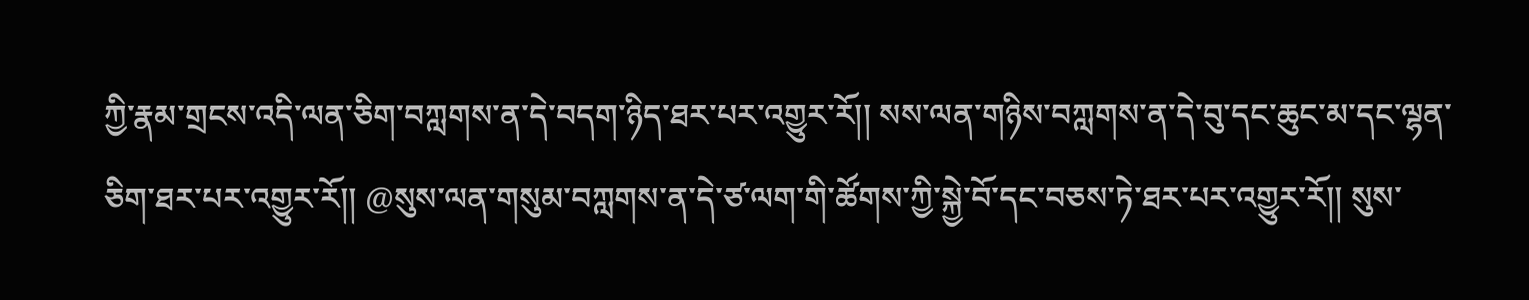ཀྱི་རྣམ་གྲངས་འདི་ལན་ཅིག་བཀླགས་ན་དེ་བདག་ཉིད་ཐར་པར་འགྱུར་རོ།། སས་ལན་གཉིས་བཀླགས་ན་དེ་བུ་དང་ཆུང་མ་དང་ལྷན་ཅིག་ཐར་པར་འགྱུར་རོ།། @སུས་ལན་གསུམ་བཀླགས་ན་དེ་ཙ་ལག་གི་ཚོགས་ཀྱི་སྐྱེ་བོ་དང་བཅས་ཏེ་ཐར་པར་འགྱུར་རོ།། སུས་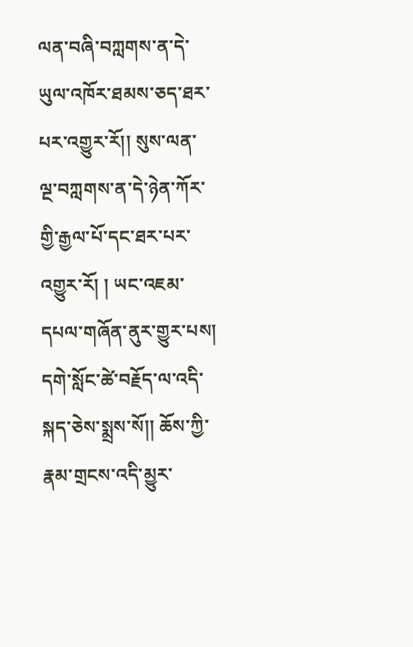ལན་བཞི་བཀླགས་ན་དེ་ཡུལ་འཁོར་ཐམས་ཅད་ཐར་པར་འགྱུར་རོ།། སུས་ལན་ལྔ་བཀླགས་ན་དེ་ཉེན་ཀོར་གྱི་རྒྱལ་པོ་དང་ཐར་པར་འགྱུར་རོ། ། ཡང་འཇམ་དཔལ་གཞོན་ནུར་གྱུར་པས། དགེ་སློང་ཚེ་བརྗོད་ལ་འདི་སྐད་ཅེས་སྨྲས་སོ།། ཆོས་ཀྱི་རྣམ་གྲངས་འདི་མྱུར་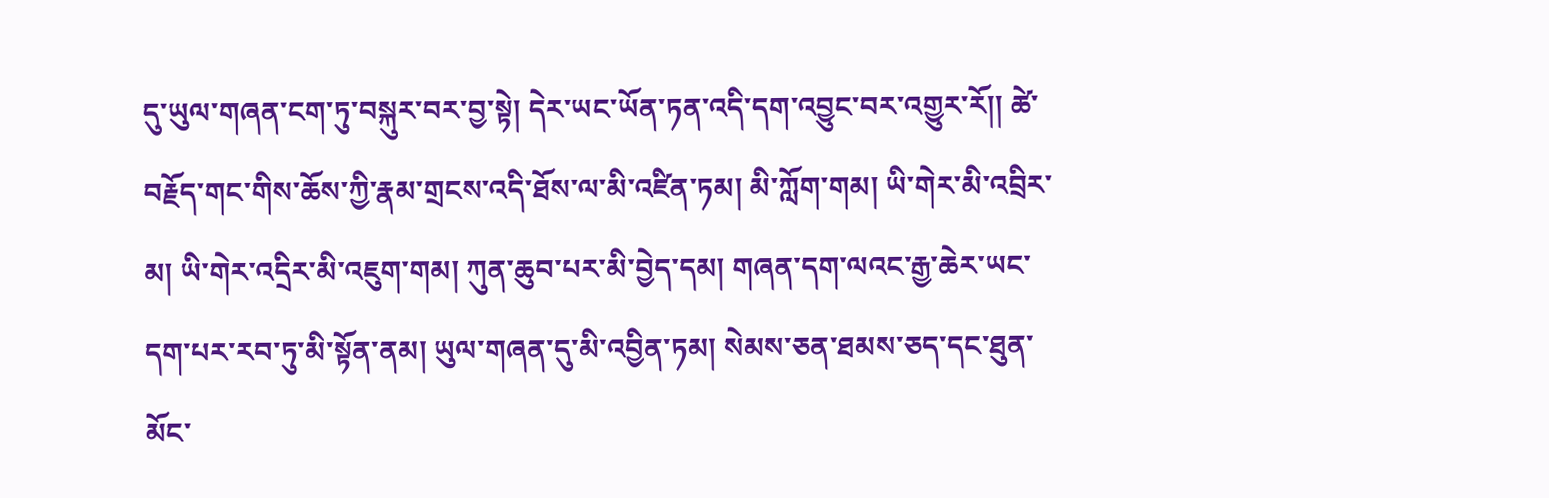དུ་ཡུལ་གཞན་ངག་ཏུ་བསྐུར་བར་བྱ་སྟེ། དེར་ཡང་ཡོན་ཏན་འདི་དག་འབྱུང་བར་འགྱུར་རོ།། ཚེ་བརྗོད་གང་གིས་ཆོས་ཀྱི་རྣམ་གྲངས་འདི་ཐོས་ལ་མི་འཛིན་ཏམ། མི་ཀློག་གམ། ཡི་གེར་མི་འབྲིར་མ། ཡི་གེར་འདྲིར་མི་འཇུག་གམ། ཀུན་ཆུབ་པར་མི་བྱེད་དམ། གཞན་དག་ལའང་རྒྱ་ཆེར་ཡང་དག་པར་རབ་ཏུ་མི་སྟོན་ནམ། ཡུལ་གཞན་དུ་མི་འབྱིན་ཏམ། སེམས་ཅན་ཐམས་ཅད་དང་ཐུན་མོང་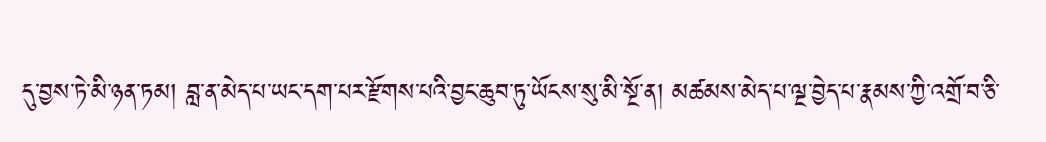དུ་བྱས་ཏེ་མི་ཉན་ཏམ། བླ་ན་མེད་པ་ཡང་དག་པར་རྫོགས་པའི་བྱང་ཆུབ་ཏུ་ཡོངས་སུ་མི་སྔོ་ན། མཚམས་མེད་པ་ལྔ་བྱེད་པ་རྣམས་ཀྱི་འགྲོ་བ་ཅི་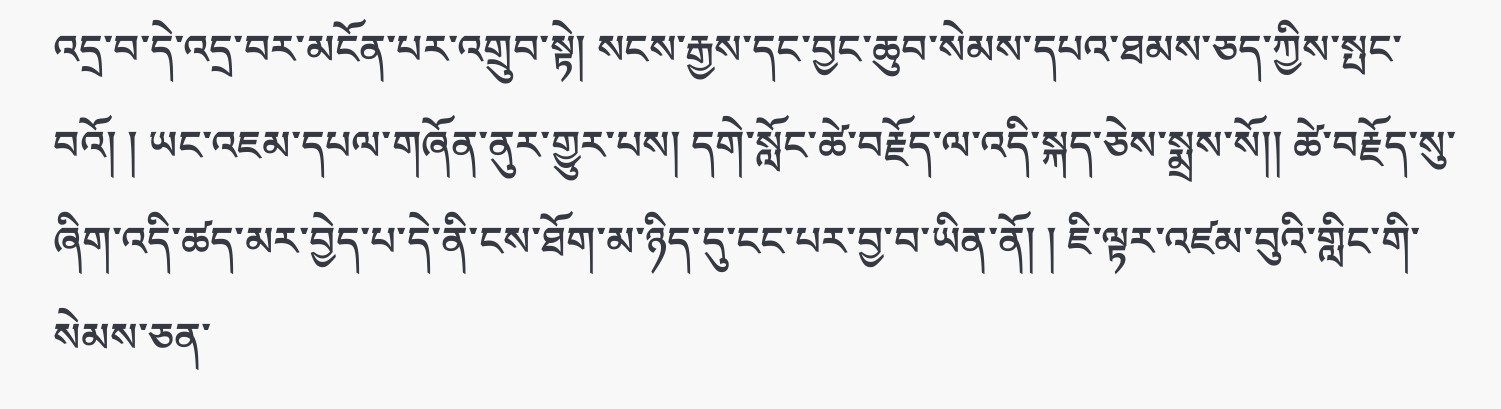འདྲ་བ་དེ་འདྲ་བར་མངོན་པར་འགྲུབ་སྟེ། སངས་རྒྱས་དང་བྱང་ཆུབ་སེམས་དཔའ་ཐམས་ཅད་ཀྱིས་སྤང་བའོ། ། ཡང་འཇམ་དཔལ་གཞོན་ནུར་གྱུར་པས། དགེ་སློང་ཚེ་བརྗོད་ལ་འདི་སྐད་ཅེས་སྨྲས་སོ།། ཚེ་བརྗོད་སུ་ཞིག་འདི་ཚད་མར་བྱེད་པ་དེ་ནི་ངས་ཐོག་མ་ཉིད་དུ་ངང་པར་བྱ་བ་ཡིན་ནོ། ། ཇི་ལྟར་འཛམ་བུའི་གླིང་གི་སེམས་ཅན་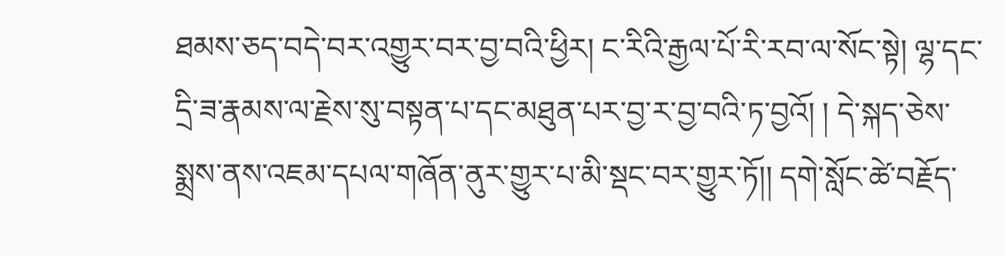ཐམས་ཅད་བདེ་བར་འགྱུར་བར་བྱ་བའི་ཕྱིར། ང་རིའི་རྒྱལ་པོ་རི་རབ་ལ་སོང་སྟེ། ལྷ་དང་དྲི་ཟ་རྣམས་ལ་རྗེས་སུ་བསྟན་པ་དང་མཐུན་པར་བྱ་ར་བྱ་བའི་ཏ་བྱའོ། ། དེ་སྐད་ཅེས་སྨྲས་ནས་འཇམ་དཔལ་གཞོན་ནུར་གྱུར་པ་མི་སྡང་བར་གྱུར་ཏོ།། དགེ་སློང་ཚེ་བརྗོད་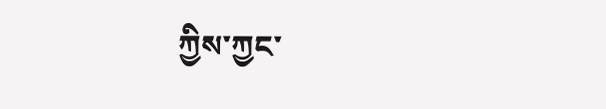ཀྱིས་ཀྱང་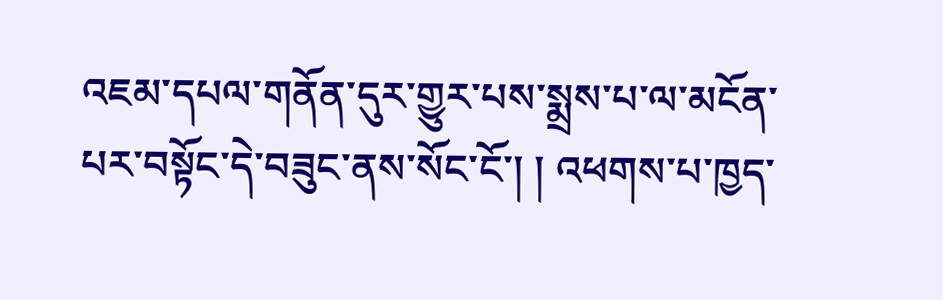འཇམ་དཔལ་གནོན་དུར་གྱུར་པས་སྨྲས་པ་ལ་མངོན་པར་བསྟོང་དེ་བཟུང་ནས་སོང་ངོ་། ། འཕགས་པ་ཁྱད་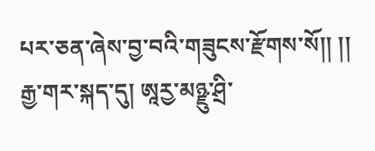པར་ཅན་ཞེས་བྱ་བའི་གཟུངས་རྫོགས་སོ།། །། རྒྱ་གར་སྐད་དུ། ཨཱརྱ་མཉྫུ་ཤྲི་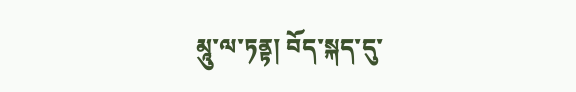མཱུ་ལ་ཏནྟ། བོད་སྐད་དུ་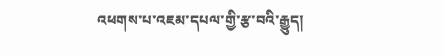འཕགས་པ་འཇམ་དཔལ་གྱི་རྩ་བའི་རྒྱུད།